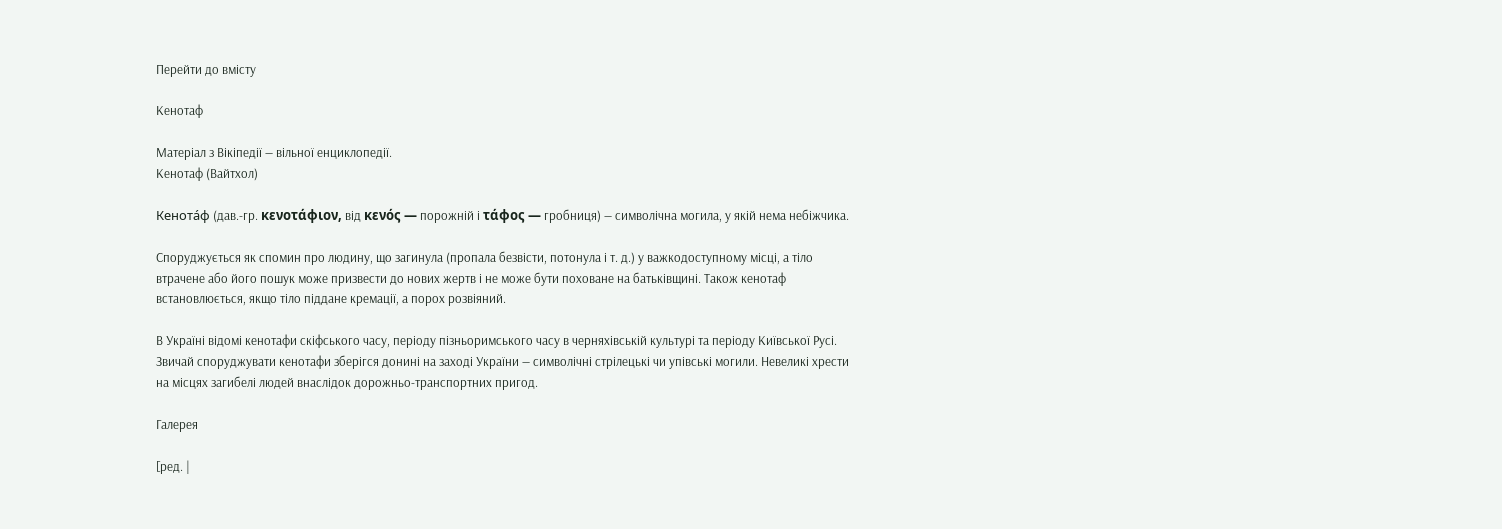Перейти до вмісту

Кенотаф

Матеріал з Вікіпедії — вільної енциклопедії.
Кенотаф (Вайтхол)

Кенота́ф (дав.-гр. κενοτάφιον, від κενός — порожній і τάφος — гробниця) — символічна могила, у якій нема небіжчика.

Споруджується як спомин про людину, що загинула (пропала безвісти, потонула і т. д.) у важкодоступному місці, а тіло втрачене або його пошук може призвести до нових жертв і не може бути поховане на батьківщині. Також кенотаф встановлюється, якщо тіло піддане кремації, а порох розвіяний.

В Україні відомі кенотафи скіфського часу, періоду пізньоримського часу в черняхівській культурі та періоду Київської Русі. Звичай споруджувати кенотафи зберігся донині на заході України — символічні стрілецькі чи упівські могили. Невеликі хрести на місцях загибелі людей внаслідок дорожньо-транспортних пригод.

Галерея

[ред. |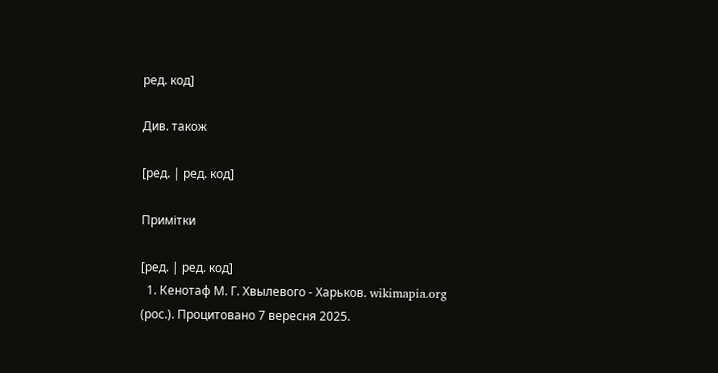ред. код]

Див. також

[ред. | ред. код]

Примітки

[ред. | ред. код]
  1. Кенотаф М. Г. Хвылевого - Харьков. wikimapia.org (рос.). Процитовано 7 вересня 2025.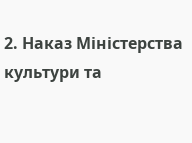2. Наказ Міністерства культури та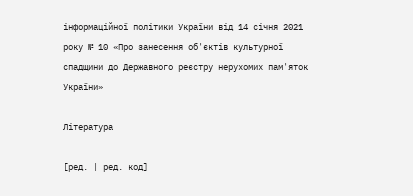інформаційної політики України від 14 січня 2021 року № 10 «Про занесення об'єктів культурної спадщини до Державного реєстру нерухомих пам'яток України»

Література

[ред. | ред. код]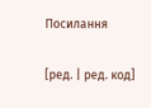Посилання

[ред. | ред. код]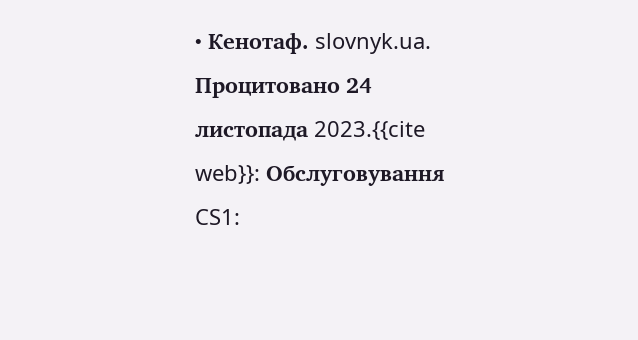• Кенотаф. slovnyk.ua. Процитовано 24 листопада 2023.{{cite web}}: Обслуговування CS1: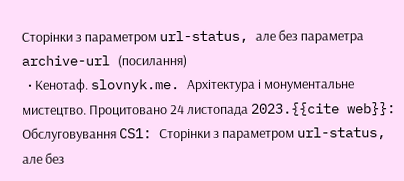Сторінки з параметром url-status, але без параметра archive-url (посилання)
  • Кенотаф. slovnyk.me. Архітектура і монументальне мистецтво. Процитовано 24 листопада 2023.{{cite web}}: Обслуговування CS1: Сторінки з параметром url-status, але без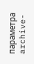параметра archive-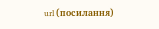url (посилання)